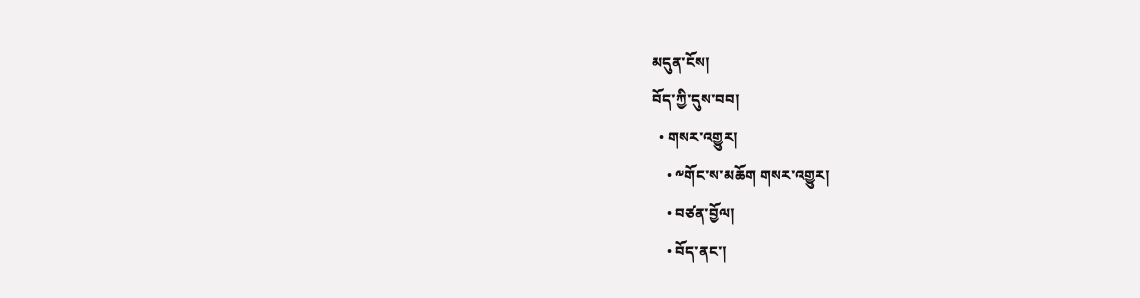མདུན་ངོས།
བོད་ཀྱི་དུས་བབ།
  • གསར་འགྱུར།
    • ༸གོང་ས་མཆོག གསར་འགྱུར།
    • བཙན་བྱོལ།
    • བོད་ནང་།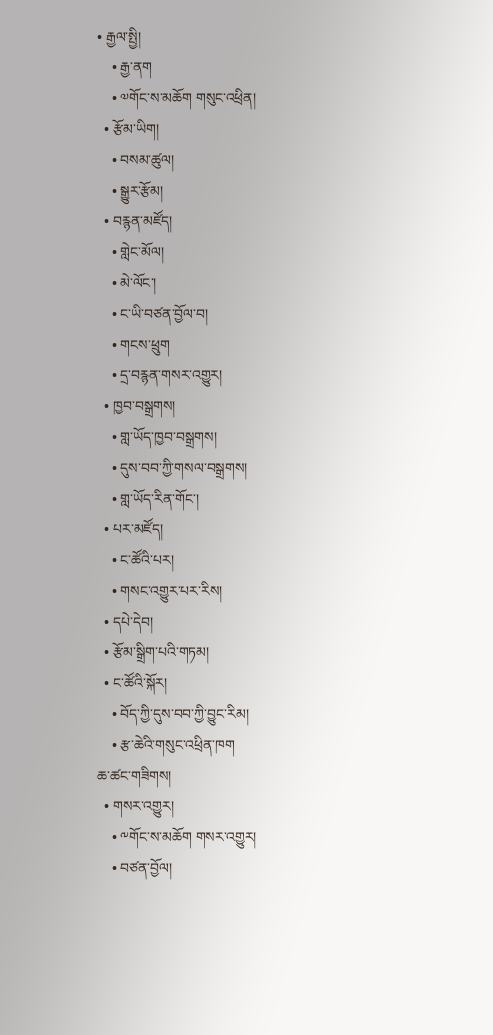• རྒྱལ་སྤྱི།
    • རྒྱ་ནག
    • ༧གོང་ས་མཆོག གསུང་འཕྲིན།
  • རྩོམ་ཡིག།
    • བསམ་ཚུལ།
    • སྒྱུར་རྩོམ།
  • བརྙན་མཛོད།
    • གླེང་མོལ།
    • མེ་ལོང་།
    • ང་ཡི་བཙན་བྱོལ་བ།
    • གངས་ཕྲུག
    • དྲ་བརྙན་གསར་འགྱུར།
  • ཁྱབ་བསྒྲགས།
    • གླ་ཡོད་ཁྱབ་བསྒྲགས།
    • དུས་བབ་ཀྱི་གསལ་བསྒྲགས།
    • གླ་ཡོད་རིན་གོང་།
  • པར་མཛོད།
    • ང་ཚོའི་པར།
    • གསང་འགྱུར་པར་རིས།
  • དཔེ་དེབ།
  • རྩོམ་སྒྲིག་པའི་གཏམ།
  • ང་ཚོའི་སྐོར།
    • བོད་ཀྱི་དུས་བབ་ཀྱི་བྱུང་རིམ།
    • རྩ་ཆེའི་གསུང་འཕྲིན་ཁག
ཆ་ཚང་གཟིགས།
  • གསར་འགྱུར།
    • ༸གོང་ས་མཆོག གསར་འགྱུར།
    • བཙན་བྱོལ།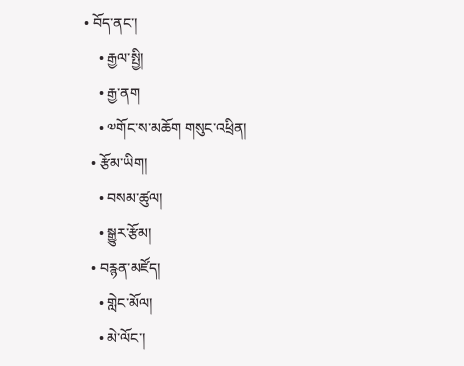• བོད་ནང་།
    • རྒྱལ་སྤྱི།
    • རྒྱ་ནག
    • ༧གོང་ས་མཆོག གསུང་འཕྲིན།
  • རྩོམ་ཡིག།
    • བསམ་ཚུལ།
    • སྒྱུར་རྩོམ།
  • བརྙན་མཛོད།
    • གླེང་མོལ།
    • མེ་ལོང་།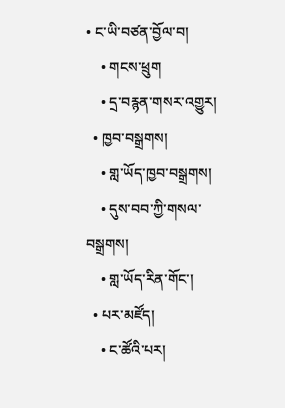• ང་ཡི་བཙན་བྱོལ་བ།
    • གངས་ཕྲུག
    • དྲ་བརྙན་གསར་འགྱུར།
  • ཁྱབ་བསྒྲགས།
    • གླ་ཡོད་ཁྱབ་བསྒྲགས།
    • དུས་བབ་ཀྱི་གསལ་བསྒྲགས།
    • གླ་ཡོད་རིན་གོང་།
  • པར་མཛོད།
    • ང་ཚོའི་པར།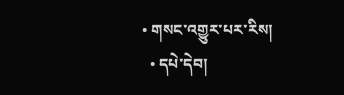• གསང་འགྱུར་པར་རིས།
  • དཔེ་དེབ།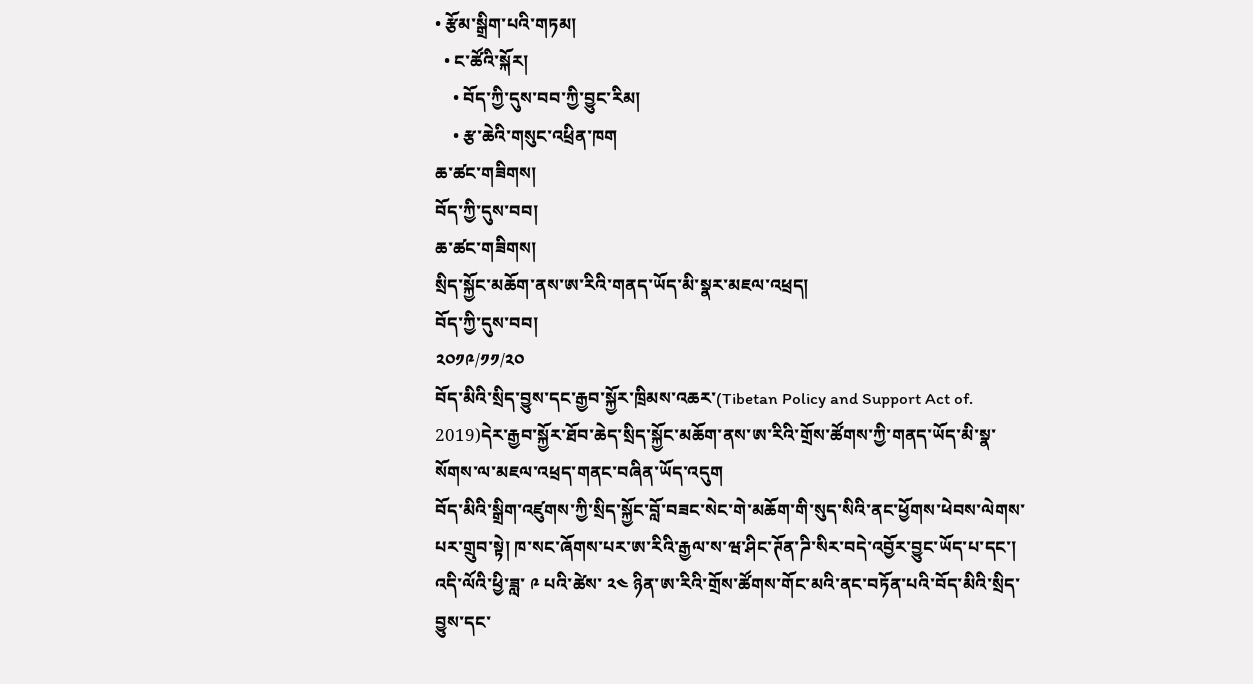• རྩོམ་སྒྲིག་པའི་གཏམ།
  • ང་ཚོའི་སྐོར།
    • བོད་ཀྱི་དུས་བབ་ཀྱི་བྱུང་རིམ།
    • རྩ་ཆེའི་གསུང་འཕྲིན་ཁག
ཆ་ཚང་གཟིགས།
བོད་ཀྱི་དུས་བབ།
ཆ་ཚང་གཟིགས།
སྲིད་སྐྱོང་མཆོག་ནས་ཨ་རིའི་གནད་ཡོད་མི་སྣར་མཇལ་འཕྲད།
བོད་ཀྱི་དུས་བབ།
༢༠༡༩/༡༡/༢༠
བོད་མིའི་སྲིད་བྱུས་དང་རྒྱབ་སྐྱོར་ཁྲིམས་འཆར་(Tibetan Policy and Support Act of. 2019)དེར་རྒྱབ་སྐྱོར་ཐོབ་ཆེད་སྲིད་སྐྱོང་མཆོག་ནས་ཨ་རིའི་གྲོས་ཚོགས་ཀྱི་གནད་ཡོད་མི་སྣ་སོགས་ལ་མཇལ་འཕྲད་གནང་བཞིན་ཡོད་འདུག
བོད་མིའི་སྒྲིག་འཛུགས་ཀྱི་སྲིད་སྐྱོང་བློ་བཟང་སེང་གེ་མཆོག་གི་སུད་སིའི་ནང་ཕྱོགས་ཕེབས་ལེགས་པར་གྲུབ་སྟེ། ཁ་སང་ཞོགས་པར་ཨ་རིའི་རྒྱལ་ས་ཝ་ཤིང་ཊོན་ཌི་སིར་བདེ་འབྱོར་བྱུང་ཡོད་པ་དང་།   འདི་ལོའི་ཕྱི་ཟླ་ ༩ པའི་ཚེས་ ༢༤ ཉིན་ཨ་རིའི་གྲོས་ཚོགས་གོང་མའི་ནང་བཏོན་པའི་བོད་མིའི་སྲིད་བྱུས་དང་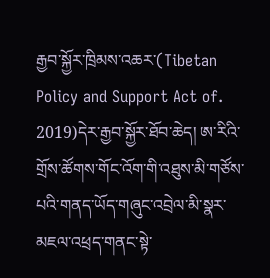རྒྱབ་སྐྱོར་ཁྲིམས་འཆར་(Tibetan Policy and Support Act of. 2019)དེར་རྒྱབ་སྐྱོར་ཐོབ་ཆེད། ཨ་རིའི་གྲོས་ཚོགས་གོང་འོག་གི་འཐུས་མི་གཙོས་པའི་གནད་ཡོད་གཞུང་འབྲེལ་མི་སྣར་མཇལ་འཕྲད་གནང་སྟེ་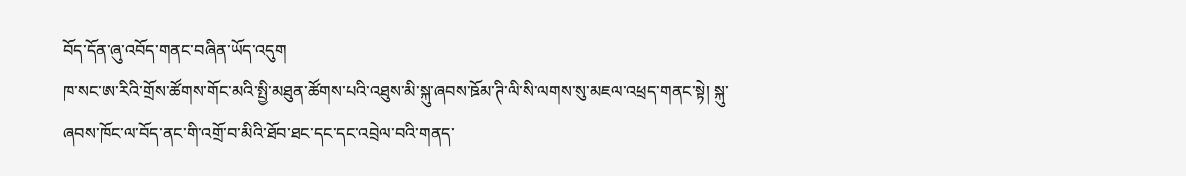བོད་དོན་ཞུ་འབོད་གནང་བཞིན་ཡོད་འདུག
ཁ་སང་ཨ་རིའི་གྲོས་ཚོགས་གོང་མའི་སྤྱི་མཐུན་ཚོགས་པའི་འཐུས་མི་སྐུ་ཞབས་ཋོམ་ཊི་ལི་སི་ལགས་སུ་མཇལ་འཕྲད་གནང་སྟེ། སྐུ་ཞབས་ཁོང་ལ་བོད་ནང་གི་འགྲོ་བ་མིའི་ཐོབ་ཐང་དང་དང་འབྲེལ་བའི་གནད་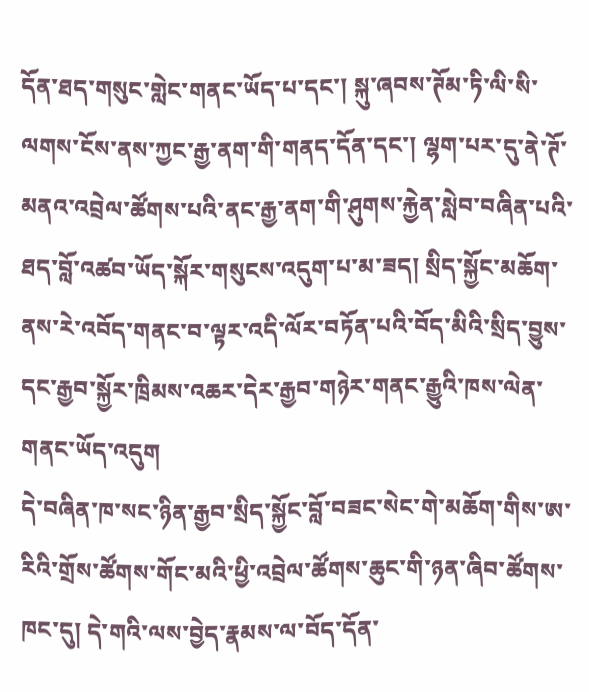དོན་ཐད་གསུང་གླེང་གནང་ཡོད་པ་དང་། སྐུ་ཞབས་ཊོམ་ཏི་ལི་སི་ལགས་ངོས་ནས་ཀྱང་རྒྱ་ནག་གི་གནད་དོན་དང་། ལྷག་པར་དུ་ནེ་ཊོ་མནའ་འབྲེལ་ཚོགས་པའི་ནང་རྒྱ་ནག་གི་ཤུགས་རྐྱེན་སླེབ་བཞིན་པའི་ཐད་བློ་འཚབ་ཡོད་སྐོར་གསུངས་འདུག་པ་མ་ཟད། སྲིད་སྐྱོང་མཆོག་ནས་རེ་འབོད་གནང་བ་ལྟར་འདི་ལོར་བཏོན་པའི་བོད་མིའི་སྲིད་བྱུས་དང་རྒྱབ་སྐྱོར་ཁྲིམས་འཆར་དེར་རྒྱབ་གཉེར་གནང་རྒྱུའི་ཁས་ལེན་གནང་ཡོད་འདུག
དེ་བཞིན་ཁ་སང་ཉིན་རྒྱབ་སྲིད་སྐྱོང་བློ་བཟང་སེང་གེ་མཆོག་གིས་ཨ་རིའི་གྲོས་ཚོགས་གོང་མའི་ཕྱི་འབྲེལ་ཚོགས་ཆུང་གི་ཉན་ཞིབ་ཚོགས་ཁང་དུ། དེ་གའི་ལས་བྱེད་རྣམས་ལ་བོད་དོན་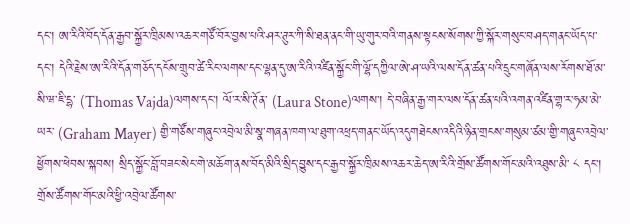དང་། ཨ་རིའི་བོད་དོན་རྒྱབ་སྐྱོར་ཁྲིམས་འཆར་གཙོ་བོར་བྱས་པའི་ཤར་ཊུར་ཀི་སི་ཐན་ནང་གི་ཡུ་གུར་བའི་གནས་སྟངས་སོགས་ཀྱི་སྐོར་གསུང་བཤད་གནང་ཡོད་པ་དང་། དེའི་རྗེས་ཨ་རིའི་དོན་གཅོད་དངོས་གྲུབ་ཚེ་རིང་ལགས་དང་ལྷན་དུ་ཨ་རིའི་འཛིན་སྐྱོང་གི་ལྷོ་དཀྱིལ་ཨེ་ཤ་ཡའི་ལས་དོན་ཚན་པའི་དྲུང་གཞོན་ལས་རོགས་ཐོ་མ་སི་ཝ་ཇི་དྷ་ (Thomas Vajda)ལགས་དང་། ལོ་ར་སི་ཊོན་ (Laura Stone)ལགས་། དེ་བཞིན་རྒྱ་གར་ལས་དོན་ཚན་པའི་འགན་འཛིན་གྷ་ར་ཧམ་མེ་ཡར་ (Graham Mayer) གྱི་གཙོས་གཞུང་འབྲེལ་མི་སྣ་གཞན་ཁག་ལ་ཐུག་འཕྲད་གནང་ཡོད་འདུགཐེངས་འདིའི་ཉིན་གྲངས་གསུམ་ཙམ་གྱི་གཞུང་འབྲེལ་ཕྱོགས་ཕེབས་སྐབས། སྲིད་སྐྱོང་བློ་བཟང་སེང་གེ་མཆོག་ནས་བོད་མིའི་སྲིད་བྱུས་དང་རྒྱབ་སྐྱོར་ཁྲིམས་འཆར་ཆེད་ཨ་རིའི་གྲོས་ཚོགས་གོང་མའི་འཐུས་མི་ ༨ དང་། གྲོས་ཚོགས་གོང་མའི་ཕྱི་འབྲེལ་ཚོགས་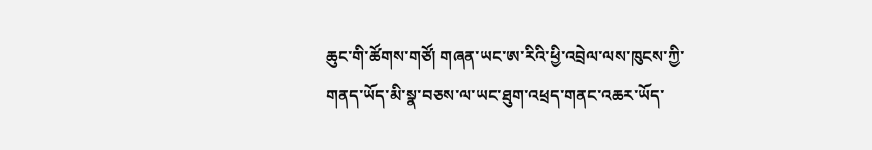ཆུང་གི་ཚོགས་གཙོ། གཞན་ཡང་ཨ་རིའི་ཕྱི་འབྲེལ་ལས་ཁུངས་ཀྱི་གནད་ཡོད་མི་སྣ་བཅས་ལ་ཡང་ཐུག་འཕྲད་གནང་འཆར་ཡོད་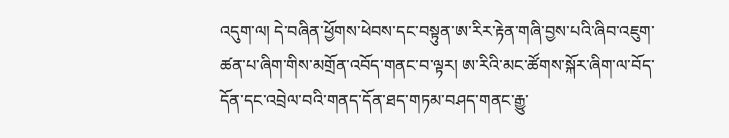འདུག་ལ། དེ་བཞིན་ཕྱོགས་ཕེབས་དང་བསྟུན་ཨ་རིར་རྟེན་གཞི་བྱས་པའི་ཞིབ་འཇུག་ཚན་པ་ཞིག་གིས་མགྲོན་འབོད་གནང་བ་ལྟར། ཨ་རིའི་མང་ཚོགས་སྐོར་ཞིག་ལ་བོད་དོན་དང་འབྲེལ་བའི་གནད་དོན་ཐད་གཏམ་བཤད་གནང་རྒྱུ་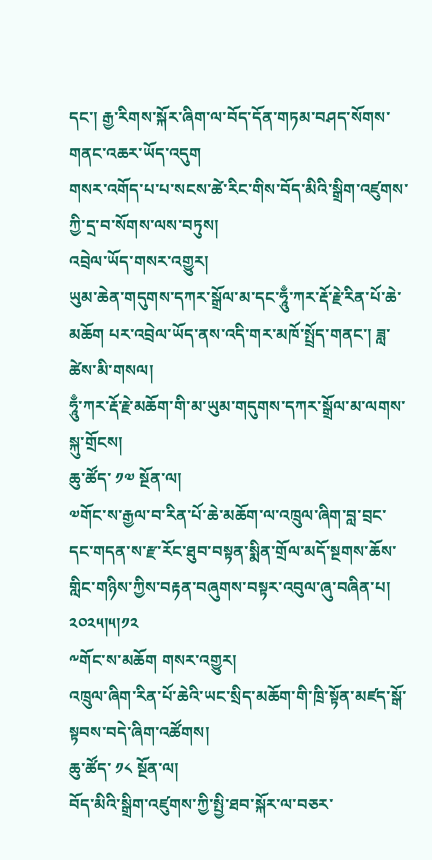དང་། རྒྱ་རིགས་སྐོར་ཞིག་ལ་བོད་དོན་གཏམ་བཤད་སོགས་གནང་འཆར་ཡོད་འདུག
གསར་འགོད་པ་པ་སངས་ཚེ་རིང་གིས་བོད་མིའི་སྒྲིག་འཛུགས་ཀྱི་དྲ་བ་སོགས་ལས་བཏུས།
འབྲེལ་ཡོད་གསར་འགྱུར།
ཡུམ་ཆེན་གདུགས་དཀར་སྒྲོལ་མ་དང་ཧཱུྃ་ཀར་རྡོ་རྗེ་རིན་པོ་ཆེ་མཆོག པར་འབྲེལ་ཡོད་ནས་འདི་གར་མཁོ་སྤྲོད་གནང་། ཟླ་ཚེས་མི་གསལ།
ཧཱུྃ་ཀར་རྡོ་རྗེ་མཆོག་གི་མ་ཡུམ་གདུགས་དཀར་སྒྲོལ་མ་ལགས་སྐུ་གྲོངས།
ཆུ་ཚོད་ ༡༧ སྔོན་ལ།
༧གོང་ས་རྒྱལ་བ་རིན་པོ་ཆེ་མཆོག་ལ་འཁྲུལ་ཞིག་བླ་བྲང་དང་གདན་ས་རྫ་རོང་ཐུབ་བསྟན་སྨིན་གྲོལ་མདོ་སྔགས་ཆོས་གླིང་གཉིས་ཀྱིས་བརྟན་བཞུགས་བསྟར་འབུལ་ཞུ་བཞིན་པ། ༢༠༢༥།༥།༡༢
༸གོང་ས་མཆོག གསར་འགྱུར།
འཁྲུལ་ཞིག་རིན་པོ་ཆེའི་ཡང་སྲིད་མཆོག་གི་ཁྲི་སྟོན་མཛད་སྒོ་སྟབས་བདེ་ཞིག་འཚོགས།
ཆུ་ཚོད་ ༡༨ སྔོན་ལ།
བོད་མིའི་སྒྲིག་འཛུགས་ཀྱི་སྤྱི་ཐབ་སྐོར་ལ་བཅར་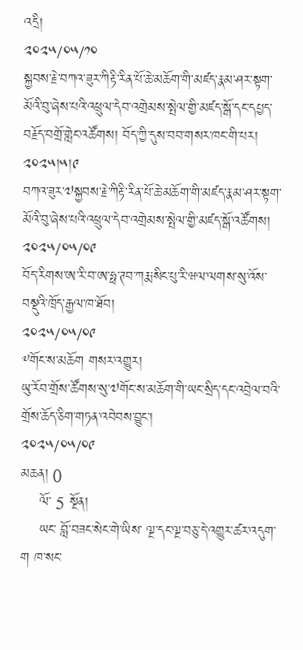འདྲི།
༢༠༢༥/༠༥/༡༠
སྐྱབས་རྗེ་བཀའ་ཟུར་ཀིརྟི་རིན་པོ་ཆེ་མཆོག་གི་མཛད་རྣམ་ཤར་སྟག་མོའི་བུ་ཞེས་པའི་འཕྲུལ་དེབ་འགྲེམས་སྤེལ་གྱི་མཛད་སྒོ་དང་དཔྱད་བརྗོད་བགྲོ་གླེང་འཚོགས། བོད་ཀྱི་དུས་བབ་གསར་ཁང་གི་པར། ༢༠༢༥།༥།༩
བཀའ་ཟུར་༧སྐྱབས་རྗེ་ཀིརྟི་རིན་པོ་ཆེ་མཆོག་གི་མཛད་རྣམ་ཤར་སྟག་མོའི་བུ་ཞེས་པའི་འཕྲུལ་དེབ་འགྲེམས་སྤེལ་གྱི་མཛད་སྒོ་འཚོགས།
༢༠༢༥/༠༥/༠༩
བོད་རིགས་ཨ་རི་བ་ཨ་ཧྥ་ཊབ་ཀརྨ་སིང་པུ་རི་ཝལ་ལགས་སུ་འོས་བསྡུའི་ཁྲོད་རྒྱལ་ཁ་ཐོབ།
༢༠༢༥/༠༥/༠༩
༸གོང་ས་མཆོག གསར་འགྱུར།
ཡུ་རོབ་གྲོས་ཚོགས་སུ་༧གོང་ས་མཆོག་གི་ཡང་སྲིད་དང་འབྲེལ་བའི་གྲོས་ཆོད་ཅིག་གཏན་འབེབས་བྱུང་།
༢༠༢༥/༠༥/༠༩
མཆན། 0
    ལོ་ 5 སྔོན།
    ཡང་ བློ་བཟང་སེང་གེ་ཡིས་ ལྔ་དང་ལྔ་བཅུ་དེ་འགྱུར་ཚར་འདུག་ག ཁ་སང་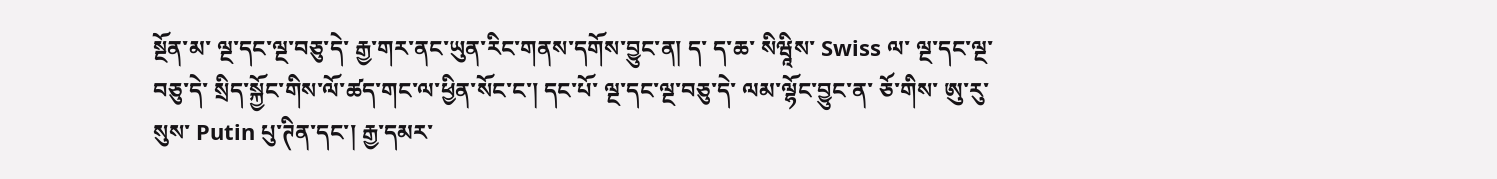སྔོན་མ་ ལྔ་དང་ལྔ་བཅུ་དེ་ རྒྱ་གར་ནང་ཡུན་རིང་གནས་དགོས་བྱུང་ན། ད་ ད་ཆ་ སིཝཱིས་ Swiss ལ་ ལྔ་དང་ལྔ་བཅུ་དེ་ སྲིད་སྐྱོང་གིས་ལོ་ཚད་གང་ལ་ཕྱིན་སོང་ང་། དང་པོ་ ལྔ་དང་ལྔ་བཅུ་དེ་ ལམ་ལྷོང་བྱུང་ན་ ཅོ་གིས་ ཨུ་རུ་སུས་ Putin པུ་ཊིན་དང་། རྒྱ་དམར་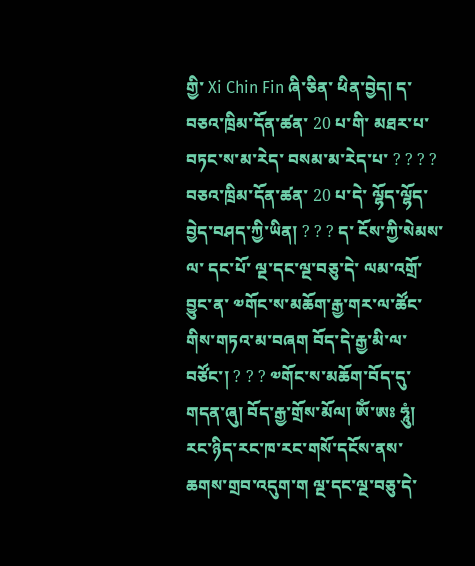གྱི་ Xi Chin Fin ཞི་ཅིན་ ཕིན་བྱེད། ད་ བཅའ་ཁྲིམ་དོན་ཚན་ 20 པ་གི་ མཐར་པ་བཏང་ས་མ་རེད་ བསམ་མ་རེད་པ་ ? ? ? ? བཅའ་ཁྲིམ་དོན་ཚན་ 20 པ་དེ་ ལྷོད་ལྷོད་བྱེད་བཤད་ཀྱི་ཡིན། ? ? ? ད་ ངོས་ཀྱི་སེམས་ལ་ དང་པོ་ ལྔ་དང་ལྔ་བཅུ་དེ་ ལམ་འགྲོ་བྱུང་ན་ ༧གོང་ས་མཆོག་རྒྱ་གར་ལ་ཚོང་གིས་གཏའ་མ་བཞག བོད་དེ་རྒྱ་མི་ལ་བཙོང་། ? ? ? ༧གོང་ས་མཆོག་བོད་དུ་གདན་ཞུ། བོད་རྒྱ་གྲོས་མོལ། ཨོཾ་ཨཿ ཧཱུཾ། རང་ཉིད་རང་ཁ་རང་གསོ་དངོས་ནས་ཆགས་གྲབ་འདུག་ག ལྔ་དང་ལྔ་བཅུ་དེ་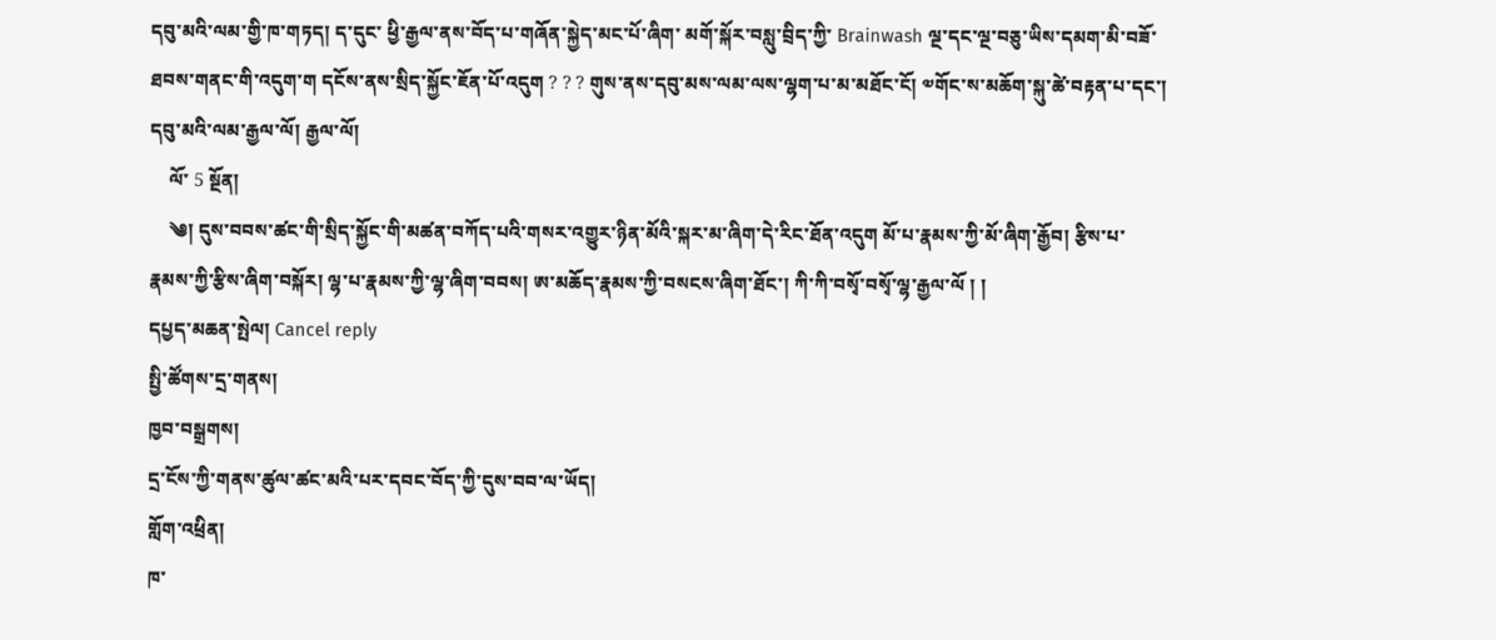དབུ་མའི་ལམ་གྱི་ཁ་གཏད། ད་དུང་ ཕྱི་རྒྱལ་ནས་བོད་པ་གཞོན་སྐྱེད་མང་པོ་ཞིག་ མགོ་སྐོར་བསླུ་བྲིད་ཀྱི་ Brainwash ལྔ་དང་ལྔ་བཅུ་ཡིས་དམག་མི་བཟོ་ཐབས་གནང་གི་འདུག་ག དངོས་ནས་སྲིད་སྐྱོང་ཇོན་པོ་འདུག ? ? ? གུས་ནས་དབུ་མས་ལམ་ལས་ལྷག་པ་མ་མཐོང་ངོ། ༧གོང་ས་མཆོག་སྐུ་ཚེ་བརྟན་པ་དང་། དབུ་མའི་ལམ་རྒྱལ་ལོ། རྒྱལ་ལོ།
    ལོ་ 5 སྔོན།
    ༄། དུས་བབས་ཚང་གི་སྲིད་སྐྱོང་གི་མཚན་བཀོད་པའི་གསར་འགྱུར་ཉིན་མོའི་སྐར་མ་ཞིག་དེ་རིང་ཐོན་འདུག མོ་པ་རྣམས་ཀྱི་མོ་ཞིག་རྒྱོབ། རྩིས་པ་རྣམས་ཀྱི་རྩིས་ཞིག་བསྐོར། ལྷ་པ་རྣམས་ཀྱི་ལྷ་ཞིག་བབས། ཨ་མཆོད་རྣམས་ཀྱི་བསངས་ཞིག་ཐོང་། ཀི་ཀི་བསྭོ་བསྭོ་ལྷ་རྒྱལ་ལོ ། །
དཔྱད་མཆན་སྤེལ། Cancel reply
སྤྱི་ཚོགས་དྲ་གནས།
ཁྱབ་བསྒྲགས།
དྲ་ངོས་ཀྱི་གནས་ཚུལ་ཚང་མའི་པར་དབང་བོད་ཀྱི་དུས་བབ་ལ་ཡོད།
གློག་འཕྲིན།
ཁ་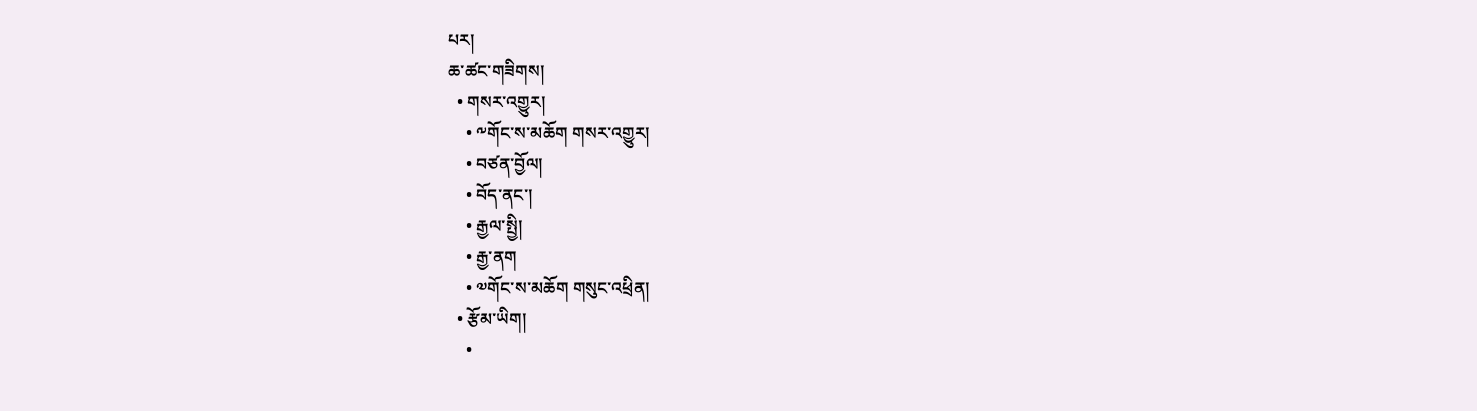པར།
ཆ་ཚང་གཟིགས།
  • གསར་འགྱུར།
    • ༸གོང་ས་མཆོག གསར་འགྱུར།
    • བཙན་བྱོལ།
    • བོད་ནང་།
    • རྒྱལ་སྤྱི།
    • རྒྱ་ནག
    • ༧གོང་ས་མཆོག གསུང་འཕྲིན།
  • རྩོམ་ཡིག།
    •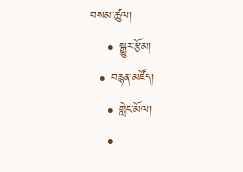བསམ་ཚུལ།
    • སྒྱུར་རྩོམ།
  • བརྙན་མཛོད།
    • གླེང་མོལ།
    •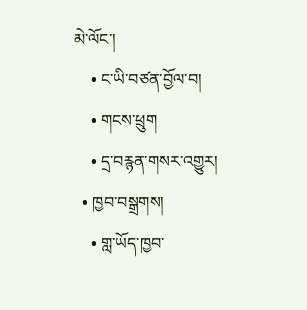མེ་ལོང་།
    • ང་ཡི་བཙན་བྱོལ་བ།
    • གངས་ཕྲུག
    • དྲ་བརྙན་གསར་འགྱུར།
  • ཁྱབ་བསྒྲགས།
    • གླ་ཡོད་ཁྱབ་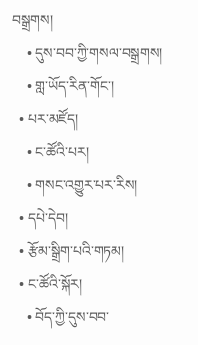བསྒྲགས།
    • དུས་བབ་ཀྱི་གསལ་བསྒྲགས།
    • གླ་ཡོད་རིན་གོང་།
  • པར་མཛོད།
    • ང་ཚོའི་པར།
    • གསང་འགྱུར་པར་རིས།
  • དཔེ་དེབ།
  • རྩོམ་སྒྲིག་པའི་གཏམ།
  • ང་ཚོའི་སྐོར།
    • བོད་ཀྱི་དུས་བབ་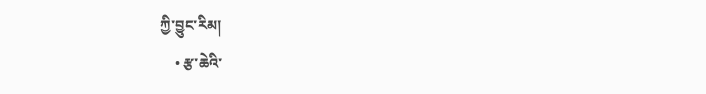ཀྱི་བྱུང་རིམ།
    • རྩ་ཆེའི་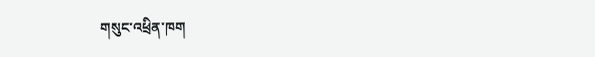གསུང་འཕྲིན་ཁག